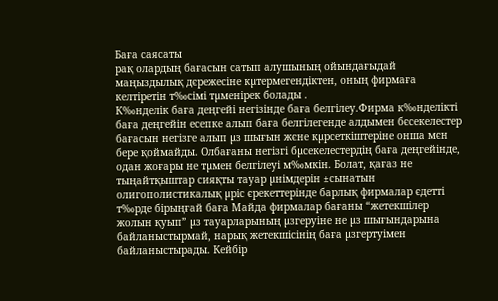Баға саясаты
рақ олардың бағасын сатып алушының ойындағыдай маңыздылық дєрежесіне кµтермегендіктен, оның фирмаға келтіретін т‰сімі тµменірек болады .
К‰нделік баға деңгейі негізінде баға белгілеу.Фирма к‰нделікті баға деңгейін есепке алып баға белгілегенде алдымен бєсекелестер бағасын негізге алып µз шығын жєне кµрсеткіштеріне онша мєн бере қоймайды. Олбағаны негізгі бµсекелестердің баға деңгейінде, одан жоғары не тµмен белгілеуі м‰мкін. Болат, қағаз не тыңайтқыштар сияқты тауар µнімдерін ±сынатын олигополистикалық µріс єрекеттерінде барлық фирмалар єдетті т‰рде бірыңғай баға Майда фирмалар бағаны “жетекшілер жолын қуып” µз тауарларының µзгеруіне не µз шығындарына байланыстырмай, нарық жетекшісінің баға µзгертуімен байланыстырады. Кейбір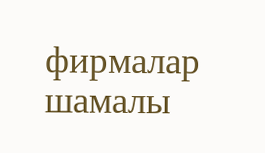фирмалар шамалы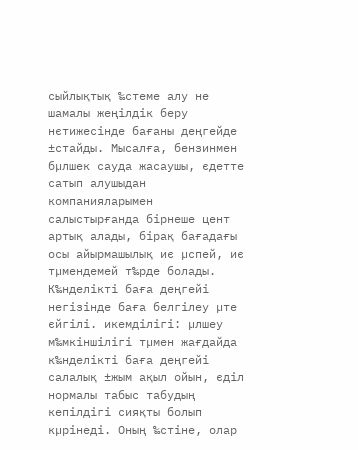сыйлықтық ‰стеме алу не шамалы жеңілдік беру нєтижесінде бағаны деңгейде ±стайды. Мысалға, бензинмен бµлшек сауда жасаушы, єдетте сатып алушыдан компанияларымен салыстырғанда бірнеше цент артық алады, бірақ бағадағы осы айырмашылық иє µспей, иє тµмендемей т‰рде болады.
К‰нделікті баға деңгейі негізінде баға белгілеу µте єйгілі. икемділігі: µлшеу м‰мкіншілігі тµмен жағдайда к‰нделікті баға деңгейі салалық ±жым ақыл ойын, єділ нормалы табыс табудың кепілдігі сияқты болып кµрінеді. Оның ‰стіне, олар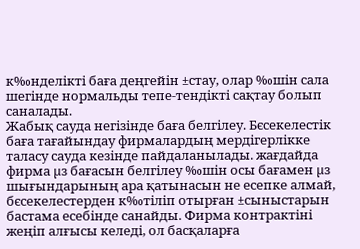к‰нделікті баға деңгейін ±стау, олар ‰шін сала шегінде нормальды тепе-тендікті сақтау болып саналады.
Жабық сауда негізінде баға белгілеу. Бєсекелестік баға тағайындау фирмалардың мердігерлікке таласу сауда кезінде пайдаланылады. жағдайда фирма µз бағасын белгілеу ‰шін осы бағамен µз шығындарының ара қатынасын не есепке алмай, бєсекелестерден к‰тіліп отырған ±сыныстарын бастама есебінде санайды. Фирма контрактіні жеңіп алғысы келеді, ол басқаларға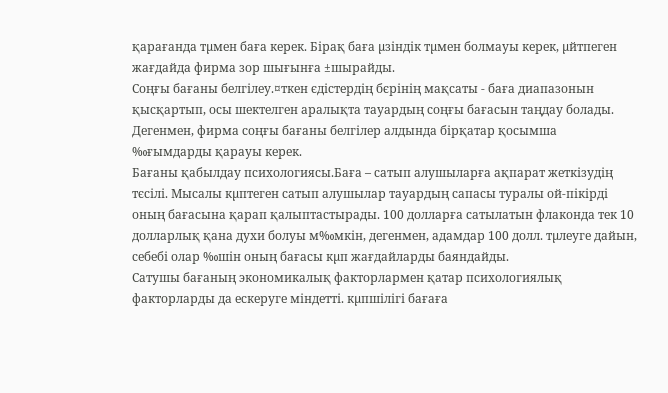қарағанда тµмен баға керек. Бірақ баға µзіндік тµмен болмауы керек, µйтпеген жағдайда фирма зор шығынға ±шырайды.
Соңғы бағаны белгілеу.¤ткен єдістердің бєрінің мақсаты - баға диапазонын қысқартып, осы шектелген аралықта тауардың соңғы бағасын таңдау болады. Дегенмен, фирма соңғы бағаны белгілер алдында бірқатар қосымша ‰ғымдарды қарауы керек.
Бағаны қабылдау психологиясы.Баға – сатып алушыларға ақпарат жеткізудің тєсілі. Мысалы кµптеген сатып алушылар тауардың сапасы туралы ой-пікірді оның бағасына қарап қалыптастырады. 100 долларға сатылатын флаконда тек 10 долларлық қана духи болуы м‰мкін, дегенмен, адамдар 100 долл. тµлеуге дайын, себебі олар ‰шін оның бағасы кµп жағдайларды баяндайды.
Сатушы бағаның экономикалық факторлармен қатар психологиялық факторларды да ескеруге міндетті. кµпшілігі бағаға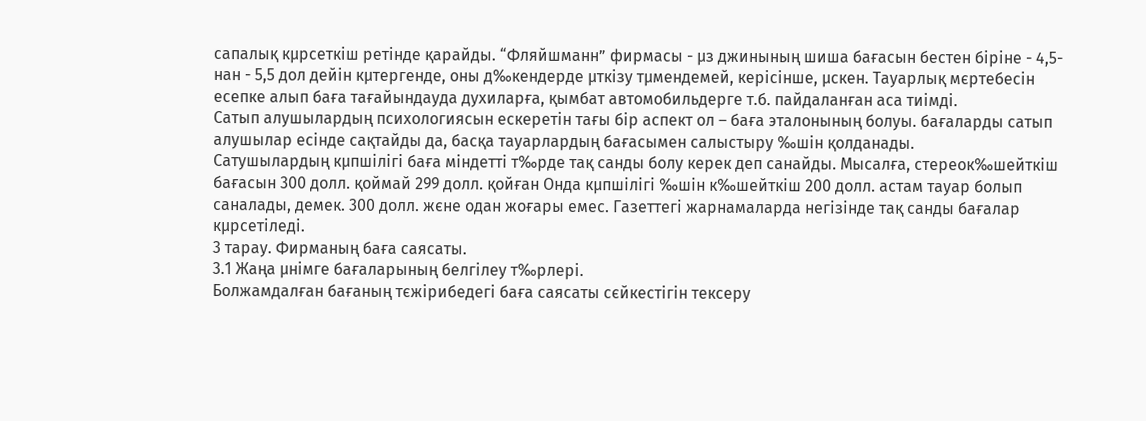сапалық кµрсеткіш ретінде қарайды. “Фляйшманн” фирмасы - µз джинының шиша бағасын бестен біріне - 4,5-нан - 5,5 дол дейін кµтергенде, оны д‰кендерде µткізу тµмендемей, керісінше, µскен. Тауарлық мєртебесін есепке алып баға тағайындауда духиларға, қымбат автомобильдерге т.б. пайдаланған аса тиімді.
Сатып алушылардың психологиясын ескеретін тағы бір аспект ол – баға эталонының болуы. бағаларды сатып алушылар есінде сақтайды да, басқа тауарлардың бағасымен салыстыру ‰шін қолданады.
Сатушылардың кµпшілігі баға міндетті т‰рде тақ санды болу керек деп санайды. Мысалға, стереок‰шейткіш бағасын 300 долл. қоймай 299 долл. қойған Онда кµпшілігі ‰шін к‰шейткіш 200 долл. астам тауар болып саналады, демек. 300 долл. жєне одан жоғары емес. Газеттегі жарнамаларда негізінде тақ санды бағалар кµрсетіледі.
3 тарау. Фирманың баға саясаты.
3.1 Жаңа µнімге бағаларының белгілеу т‰рлері.
Болжамдалған бағаның тєжірибедегі баға саясаты сєйкестігін тексеру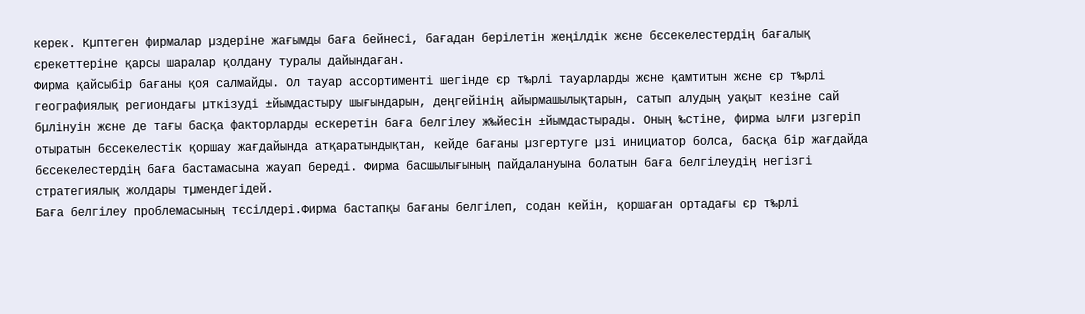керек. Кµптеген фирмалар µздеріне жағымды баға бейнесі, бағадан берілетін жеңілдік жєне бєсекелестердің бағалық єрекеттеріне қарсы шаралар қолдану туралы дайындаған.
Фирма қайсыбір бағаны қоя салмайды. Ол тауар ассортименті шегінде єр т‰рлі тауарларды жєне қамтитын жєне єр т‰рлі географиялық региондағы µткізуді ±йымдастыру шығындарын, деңгейінің айырмашылықтарын, сатып алудың уақыт кезіне сай бµлінуін жєне де тағы басқа факторларды ескеретін баға белгілеу ж‰йесін ±йымдастырады. Оның ‰стіне, фирма ылғи µзгеріп отыратын бєсекелестік қоршау жағдайында атқаратындықтан, кейде бағаны µзгертуге µзі инициатор болса, басқа бір жағдайда бєсекелестердің баға бастамасына жауап береді. Фирма басшылығының пайдалануына болатын баға белгілеудің негізгі стратегиялық жолдары тµмендегідей.
Баға белгілеу проблемасының тєсілдері.Фирма бастапқы бағаны белгілеп, содан кейін, қоршаған ортадағы єр т‰рлі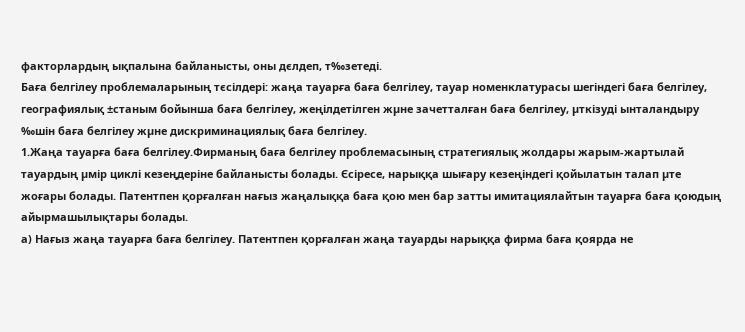факторлардың ықпалына байланысты, оны дєлдеп, т‰зетеді.
Баға белгілеу проблемаларының тєсілдері: жаңа тауарға баға белгілеу, тауар номенклатурасы шегіндегі баға белгілеу, географиялық ±станым бойынша баға белгілеу, жеңілдетілген жµне зачетталған баға белгілеу, µткізуді ынталандыру ‰шін баға белгілеу жµне дискриминациялық баға белгілеу.
1.Жаңа тауарға баға белгілеу.Фирманың баға белгілеу проблемасының стратегиялық жолдары жарым-жартылай тауардың µмір циклі кезеңдеріне байланысты болады. Єсіресе, нарыққа шығару кезеңіндегі қойылатын талап µте жоғары болады. Патентпен қорғалған нағыз жаңалыққа баға қою мен бар затты имитациялайтын тауарға баға қоюдың айырмашылықтары болады.
а) Нағыз жаңа тауарға баға белгілеу. Патентпен қорғалған жаңа тауарды нарыққа фирма баға қоярда не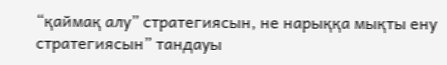“қаймақ алу” стратегиясын, не нарыққа мықты ену стратегиясын” тандауы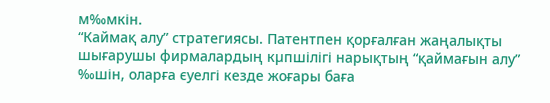м‰мкін.
“Каймақ алу” стратегиясы. Патентпен қорғалған жаңалықты шығарушы фирмалардың кµпшілігі нарықтың “қаймағын алу” ‰шін, оларға єуелгі кезде жоғары баға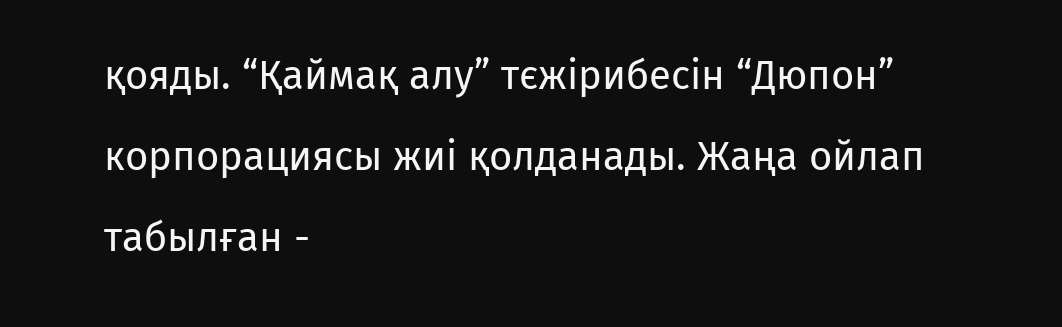қояды. “Қаймақ алу” тєжірибесін “Дюпон” корпорациясы жиі қолданады. Жаңа ойлап табылған -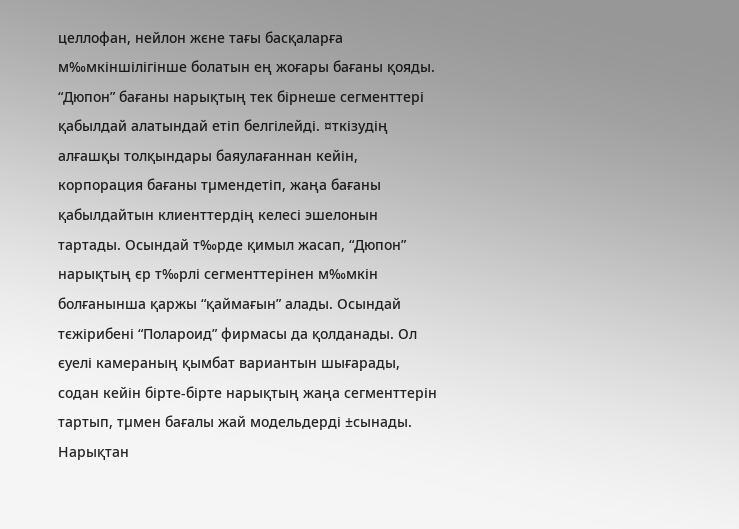целлофан, нейлон жєне тағы басқаларға м‰мкіншілігінше болатын ең жоғары бағаны қояды. “Дюпон” бағаны нарықтың тек бірнеше сегменттері қабылдай алатындай етіп белгілейді. ¤ткізудің алғашқы толқындары баяулағаннан кейін, корпорация бағаны тµмендетіп, жаңа бағаны қабылдайтын клиенттердің келесі эшелонын тартады. Осындай т‰рде қимыл жасап, “Дюпон” нарықтың єр т‰рлі сегменттерінен м‰мкін болғанынша қаржы “қаймағын” алады. Осындай тєжірибені “Полароид” фирмасы да қолданады. Ол єуелі камераның қымбат вариантын шығарады, содан кейін бірте-бірте нарықтың жаңа сегменттерін тартып, тµмен бағалы жай модельдерді ±сынады.
Нарықтан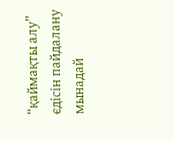“қаймақты алу” єдісін пайдалану мынадай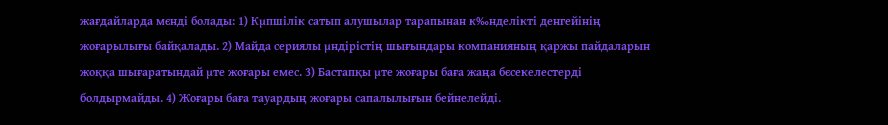жағдайларда мєнді болады: 1) Кµпшілік сатып алушылар тарапынан к‰нделікті денгейінің жоғарылығы байқалады. 2) Майда сериялы µндірістің шығындары компанияның қаржы пайдаларын жоққа шығаратындай µте жоғары емес. 3) Бастапқы µте жоғары баға жаңа бєсекелестерді болдырмайды. 4) Жоғары баға тауардың жоғары сапалылығын бейнелейді.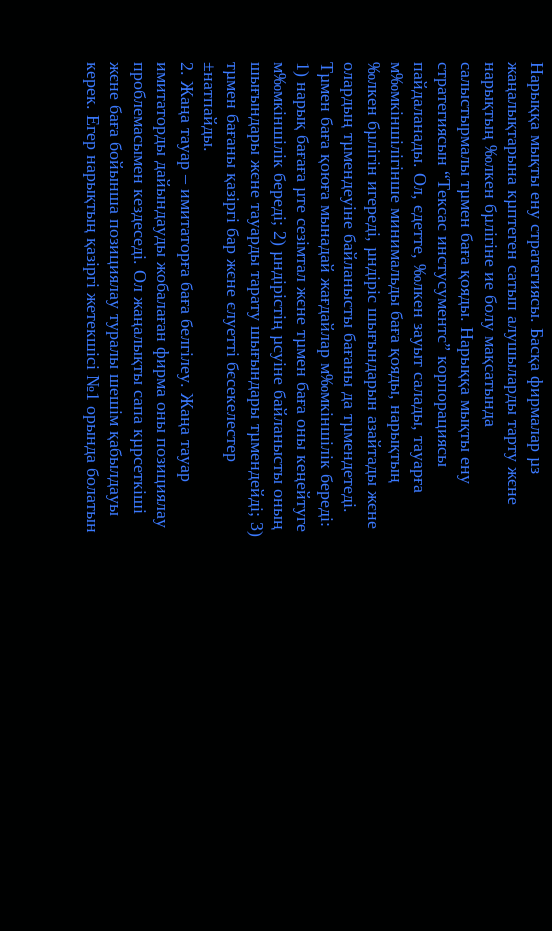Нарыққа мықты ену стратегиясы. Басқа фирмалар µз жаңалықтарына кµптеген сатып алушыларды тарту жєне нарықтың ‰лкен бµлігіне ие болу мақсатында салыстырмалы тµмен баға қояды. Нарыққа мықты ену стратегиясын “Тексас инстусументс” корпорациясы пайдаланады. Ол, єдетте, ‰лкен зауыт салады, тауарға м‰мкіншілігінше минимальды баға қояды, нарықтың ‰лкен бµлігін игереді, µндіріс шығындарын азайтады жєне олардың тµмендеуіне байланысты бағаны да тµмендетеді.
Тµмен баға қоюға мынадай жағдайлар м‰мкіншілік береді: 1) нарық бағаға µте сезімтал жєне тµмен баға оны кеңейтуге м‰мкіншілік береді; 2) µндірістің µсуіне байланысты оның шығындары жєне тауарды тарату шығындары тµмендейді; 3) тµмен бағаны қазіргі бар жєне єлуетті бєсекелестер ±натпайды.
2. Жаңа тауар – имитаторға баға белгілеу. Жаңа тауар имитаторды дайындауды жобалаған фирма оны позициялау проблемасымен кездеседі. Ол жаңалықты сапа кµрсеткіші жєне баға бойынша позициялау туралы шешім қабылдауы керек. Егер нарықтың қазіргі жетекшісі №1 орында болатын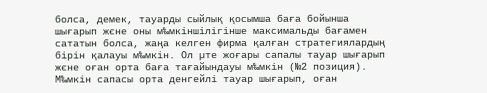болса, демек, тауарды сыйлық қосымша баға бойынша шығарып жєне оны м‰мкіншілігінше максимальды бағамен сататын болса, жаңа келген фирма қалған стратегиялардың бірін қалауы м‰мкін. Ол µте жоғары сапалы тауар шығарып жєне оған орта баға тағайындауы м‰мкін (№2 позиция). М‰мкін сапасы орта денгейлі тауар шығарып, оған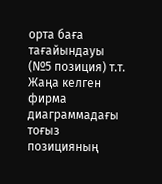орта баға тағайындауы (№5 позиция) т.т. Жаңа келген фирма диаграммадағы тоғыз позицияның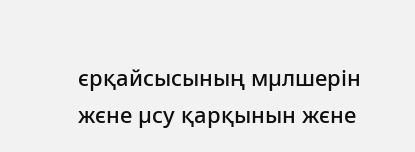єрқайсысының мµлшерін жєне µсу қарқынын жєне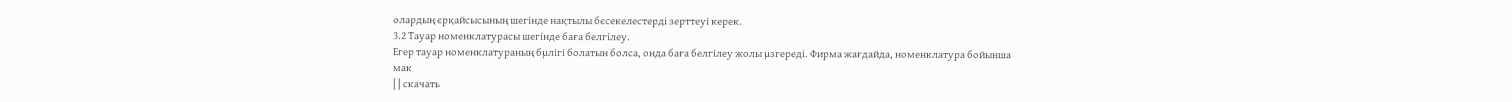олардың єрқайсысының шегінде нақтылы бєсекелестерді зерттеуі керек.
3.2 Тауар номенклатурасы шегінде баға белгілеу.
Егер тауар номенклатураның бµлігі болатын болса, онда баға белгілеу жолы µзгереді. Фирма жағдайда, номенклатура бойынша мак
| | скачать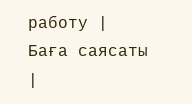работу |
Баға саясаты |